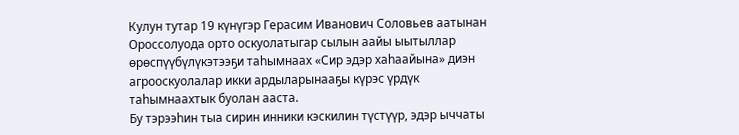Кулун тутар 19 күнүгэр Герасим Иванович Соловьев аатынан Ороссолуода орто оскуолатыгар сылын аайы ыытыллар өрөспүүбүлүкэтээҕи таһымнаах «Сир эдэр хаһаайына» диэн агрооскуолалар икки ардыларынааҕы күрэс үрдүк таһымнаахтык буолан ааста.
Бу тэрээһин тыа сирин инники кэскилин түстүүр, эдэр ыччаты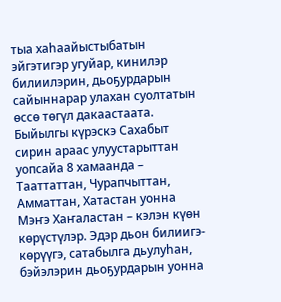тыа хаһаайыстыбатын эйгэтигэр угуйар, кинилэр билиилэрин, дьоҕурдарын сайыннарар улахан суолтатын өссө төгүл дакаастаата.
Быйылгы күрэскэ Сахабыт сирин араас улуустарыттан уопсайа 8 хамаанда – Тааттаттан, Чурапчыттан, Амматтан, Хатастан уонна Мэҥэ Хаҥаластан – кэлэн күөн көрүстүлэр. Эдэр дьон билиигэ-көрүүгэ, сатабылга дьулуһан, бэйэлэрин дьоҕурдарын уонна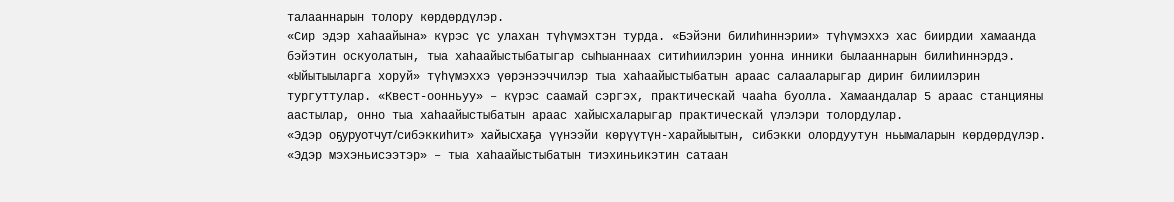талааннарын толору көрдөрдүлэр.
«Сир эдэр хаһаайына» күрэс үс улахан түһүмэхтэн турда. «Бэйэни билиһиннэрии» түһүмэххэ хас биирдии хамаанда бэйэтин оскуолатын, тыа хаһаайыстыбатыгар сыһыаннаах ситиһиилэрин уонна инники былааннарын билиһиннэрдэ. «Ыйытыыларга хоруй» түһүмэххэ үөрэнээччилэр тыа хаһаайыстыбатын араас салааларыгар дириҥ билиилэрин тургуттулар. «Квест-оонньуу» – күрэс саамай сэргэх, практическай чааһа буолла. Хамаандалар 5 араас станцияны аастылар, онно тыа хаһаайыстыбатын араас хайысхаларыгар практическай үлэлэри толордулар.
«Эдэр оҕуруотчут/сибэккиһит» хайысхаҕа үүнээйи көрүүтүн-харайыытын, сибэкки олордуутун ньымаларын көрдөрдүлэр. «Эдэр мэхэньисээтэр» – тыа хаһаайыстыбатын тиэхиньикэтин сатаан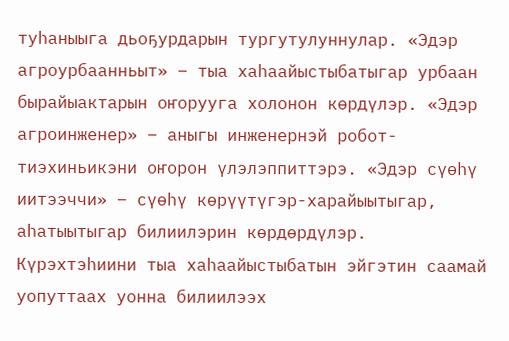туһаныыга дьоҕурдарын тургутулуннулар. «Эдэр агроурбаанньыт» – тыа хаһаайыстыбатыгар урбаан бырайыактарын оҥорууга холонон көрдүлэр. «Эдэр агроинженер» – аныгы инженернэй робот-тиэхиньикэни оҥорон үлэлэппиттэрэ. «Эдэр сүөһү иитээччи» – сүөһү көрүүтүгэр-харайыытыгар, аһатыытыгар билиилэрин көрдөрдүлэр.
Күрэхтэһиини тыа хаһаайыстыбатын эйгэтин саамай уопуттаах уонна билиилээх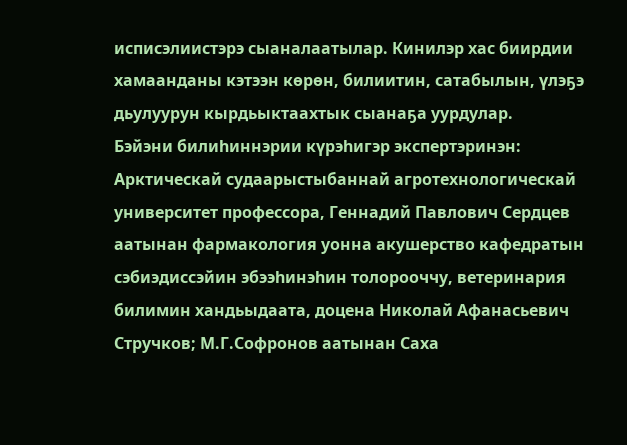исписэлиистэрэ сыаналаатылар. Кинилэр хас биирдии хамаанданы кэтээн көрөн, билиитин, сатабылын, үлэҕэ дьулуурун кырдьыктаахтык сыанаҕа уурдулар.
Бэйэни билиһиннэрии күрэһигэр экспертэринэн: Арктическай судаарыстыбаннай агротехнологическай университет профессора, Геннадий Павлович Сердцев аатынан фармакология уонна акушерство кафедратын сэбиэдиссэйин эбээһинэһин толорооччу, ветеринария билимин хандьыдаата, доцена Николай Афанасьевич Стручков; М.Г.Софронов аатынан Саха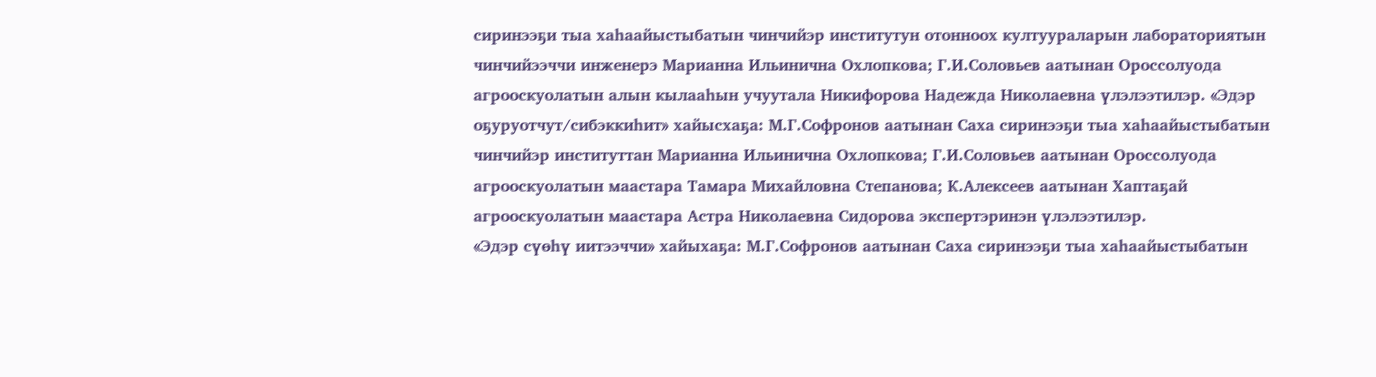сиринээҕи тыа хаһаайыстыбатын чинчийэр институтун отонноох култуураларын лабораториятын чинчийээччи инженерэ Марианна Ильинична Охлопкова; Г.И.Соловьев аатынан Ороссолуода агрооскуолатын алын кылааһын учуутала Никифорова Надежда Николаевна үлэлээтилэр. «Эдэр оҕуруотчут/сибэккиһит» хайысхаҕа: М.Г.Софронов аатынан Саха сиринээҕи тыа хаһаайыстыбатын чинчийэр институттан Марианна Ильинична Охлопкова; Г.И.Соловьев аатынан Ороссолуода агрооскуолатын маастара Тамара Михайловна Степанова; К.Алексеев аатынан Хаптаҕай агрооскуолатын маастара Астра Николаевна Сидорова экспертэринэн үлэлээтилэр.
«Эдэр сүөһү иитээччи» хайыхаҕа: М.Г.Софронов аатынан Саха сиринээҕи тыа хаһаайыстыбатын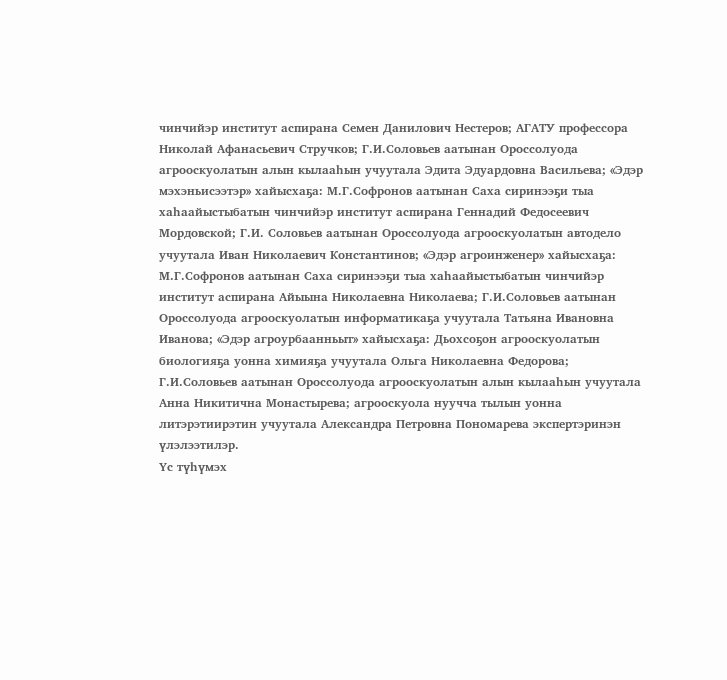чинчийэр институт аспирана Семен Данилович Нестеров; АГАТУ профессора Николай Афанасьевич Стручков; Г.И.Соловьев аатынан Ороссолуода агрооскуолатын алын кылааһын учуутала Эдита Эдуардовна Васильева; «Эдэр мэхэньисээтэр» хайысхаҕа: М.Г.Софронов аатынан Саха сиринээҕи тыа хаһаайыстыбатын чинчийэр институт аспирана Геннадий Федосеевич Мордовской; Г.И. Соловьев аатынан Ороссолуода агрооскуолатын автодело учуутала Иван Николаевич Константинов; «Эдэр агроинженер» хайысхаҕа: М.Г.Софронов аатынан Саха сиринээҕи тыа хаһаайыстыбатын чинчийэр институт аспирана Айыына Николаевна Николаева; Г.И.Соловьев аатынан Ороссолуода агрооскуолатын информатикаҕа учуутала Татьяна Ивановна Иванова; «Эдэр агроурбаанньыт» хайысхаҕа: Дьохсоҕон агрооскуолатын биологияҕа уонна химияҕа учуутала Ольга Николаевна Федорова; Г.И.Соловьев аатынан Ороссолуода агрооскуолатын алын кылааһын учуутала Анна Никитична Монастырева; агрооскуола нуучча тылын уонна литэрэтиирэтин учуутала Александра Петровна Пономарева экспертэринэн үлэлээтилэр.
Үс түһүмэх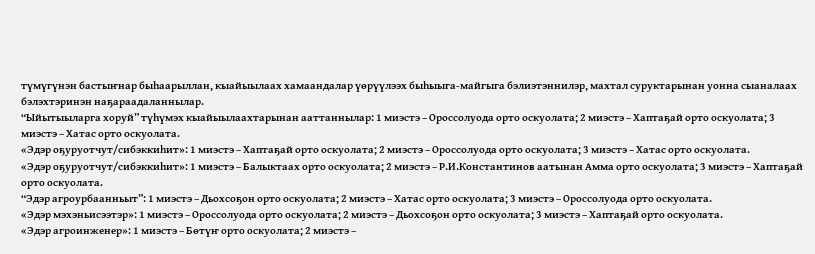түмүгүнэн бастыҥнар быһаарыллан, кыайыылаах хамаандалар үөрүүлээх быһыыга-майгыга бэлиэтэннилэр, махтал суруктарынан уонна сыаналаах бэлэхтэринэн наҕараадаланнылар.
“Ыйытыыларга хоруй” түһүмэх кыайыылаахтарынан ааттаннылар: 1 миэстэ – Ороссолуода орто оскуолата; 2 миэстэ – Хаптаҕай орто оскуолата; 3 миэстэ – Хатас орто оскуолата.
«Эдэр оҕуруотчут/сибэккиһит»: 1 миэстэ – Хаптаҕай орто оскуолата; 2 миэстэ – Ороссолуода орто оскуолата; 3 миэстэ – Хатас орто оскуолата.
«Эдэр оҕуруотчут/сибэккиһит»: 1 миэстэ – Балыктаах орто оскуолата; 2 миэстэ – Р.И.Константинов аатынан Амма орто оскуолата; 3 миэстэ – Хаптаҕай орто оскуолата.
“Эдэр агроурбаанньыт”: 1 миэстэ – Дьохсоҕон орто оскуолата; 2 миэстэ – Хатас орто оскуолата; 3 миэстэ – Ороссолуода орто оскуолата.
«Эдэр мэхэньисээтэр»: 1 миэстэ – Ороссолуода орто оскуолата; 2 миэстэ – Дьохсоҕон орто оскуолата; 3 миэстэ – Хаптаҕай орто оскуолата.
«Эдэр агроинженер»: 1 миэстэ – Бөтүҥ орто оскуолата; 2 миэстэ –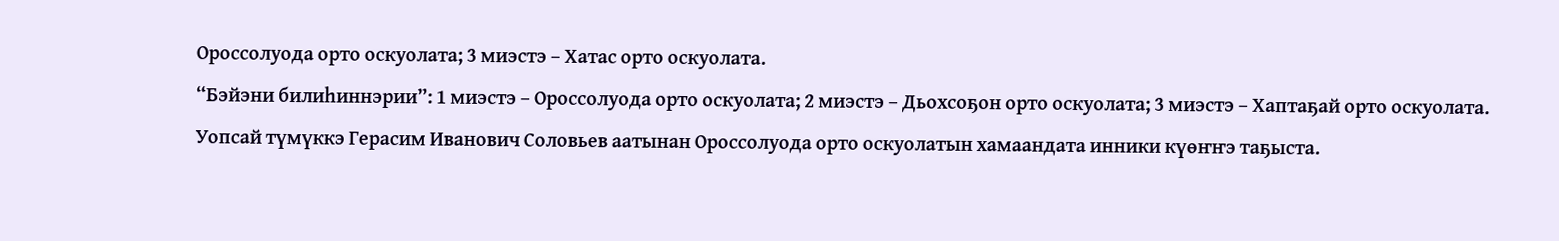Ороссолуода орто оскуолата; 3 миэстэ – Хатас орто оскуолата.
“Бэйэни билиһиннэрии”: 1 миэстэ – Ороссолуода орто оскуолата; 2 миэстэ – Дьохсоҕон орто оскуолата; 3 миэстэ – Хаптаҕай орто оскуолата.
Уопсай түмүккэ Герасим Иванович Соловьев аатынан Ороссолуода орто оскуолатын хамаандата инники күөҥҥэ таҕыста.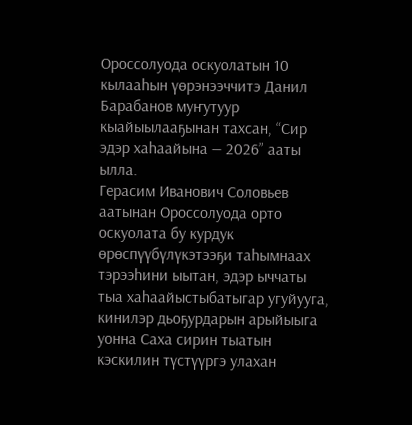Ороссолуода оскуолатын 10 кылааһын үөрэнээччитэ Данил Барабанов муҥутуур кыайыылааҕынан тахсан, “Сир эдэр хаһаайына — 2026” ааты ылла.
Герасим Иванович Соловьев аатынан Ороссолуода орто оскуолата бу курдук өрөспүүбүлүкэтээҕи таһымнаах тэрээһини ыытан, эдэр ыччаты тыа хаһаайыстыбатыгар угуйууга, кинилэр дьоҕурдарын арыйыыга уонна Саха сирин тыатын кэскилин түстүүргэ улахан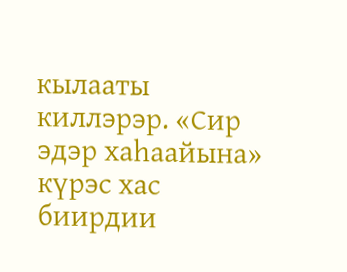кылааты киллэрэр. «Сир эдэр хаһаайына» күрэс хас биирдии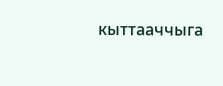кыттааччыга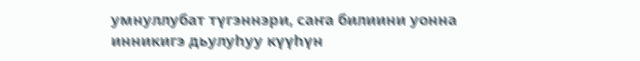умнуллубат түгэннэри, саҥа билиини уонна инникигэ дьулуһуу күүһүн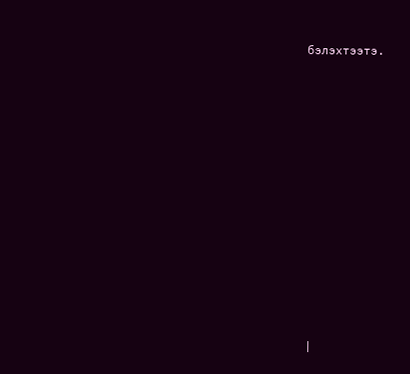бэлэхтээтэ.












|